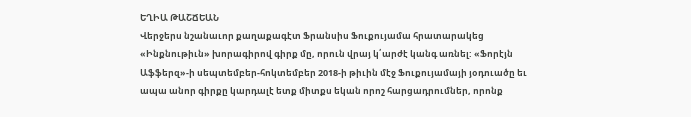ԵՂԻԱ ԹԱՇՃԵԱՆ
Վերջերս նշանաւոր քաղաքագէտ Ֆրանսիս Ֆուքույամա հրատարակեց «Ինքնութիւն» խորագիրով գիրք մը, որուն վրայ կ՛արժէ կանգ առնել: «Ֆորէյն Աֆֆերզ»-ի սեպտեմբեր-հոկտեմբեր 2018-ի թիւին մէջ Ֆուքույամայի յօդուածը եւ ապա անոր գիրքը կարդալէ ետք միտքս եկան որոշ հարցադրումներ, որոնք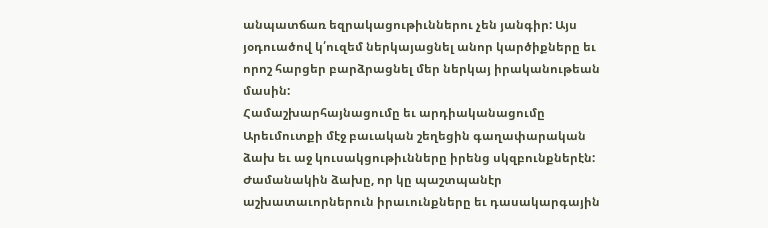անպատճառ եզրակացութիւններու չեն յանգիր: Այս յօդուածով կ՛ուզեմ ներկայացնել անոր կարծիքները եւ որոշ հարցեր բարձրացնել մեր ներկայ իրականութեան մասին:
Համաշխարհայնացումը եւ արդիականացումը Արեւմուտքի մէջ բաւական շեղեցին գաղափարական ձախ եւ աջ կուսակցութիւնները իրենց սկզբունքներէն: Ժամանակին ձախը, որ կը պաշտպանէր աշխատաւորներուն իրաւունքները եւ դասակարգային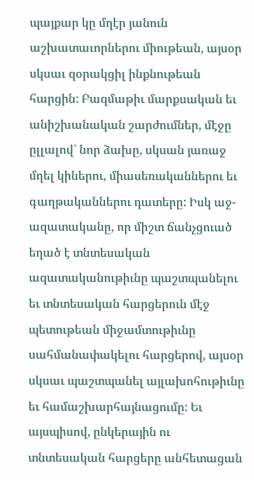պայքար կը մղէր յանուն աշխատաւորներու միութեան, այսօր սկսաւ զօրակցիլ ինքնութեան հարցին: Բազմաթիւ մարքսական եւ անիշխանական շարժումներ, մէջը ըլլալով` նոր ձախը, սկսան յառաջ մղել կիներու, միասեռականներու եւ գաղթականներու դատերը: Իսկ աջ-ազատականը, որ միշտ ճանչցուած եղած է տնտեսական ազատականութիւնը պաշտպանելու եւ տնտեսական հարցերուն մէջ պետութեան միջամտութիւնը սահմանափակելու հարցերով, այսօր սկսաւ պաշտպանել այլախոհութիւնը եւ համաշխարհայնացումը: Եւ այսպիսով, ընկերային ու տնտեսական հարցերը անհետացան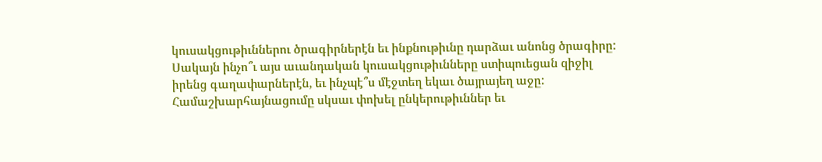կուսակցութիւններու ծրագիրներէն եւ ինքնութիւնը դարձաւ անոնց ծրագիրը:
Սակայն ինչո՞ւ այս աւանդական կուսակցութիւնները ստիպուեցան զիջիլ իրենց գաղափարներէն, եւ ինչպէ՞ս մէջտեղ եկաւ ծայրայեղ աջը:
Համաշխարհայնացումը սկսաւ փոխել ընկերութիւններ եւ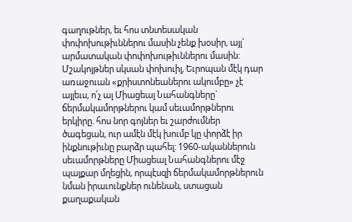գաղութներ, եւ հոս տնտեսական փոփոխութիւններու մասին չենք խօսիր, այլ` արմատական փոփոխութիւններու մասին: Մշակոյթներ սկսան փոխուիլ, Եւրոպան մէկ դար առաջուան «քրիստոնեաներու ակումբը» չէ այլեւս, ո՛չ ալ Միացեալ Նահանգները` ճերմակամորթներու կամ սեւամորթներու երկիրը. հոս նոր գոյներ եւ շարժումներ ծագեցան, ուր ամէն մէկ խումբ կը փորձէ իր ինքնութիւնը բարձր պահել: 1960-ականներուն սեւամորթները Միացեալ Նահանգներու մէջ պայքար մղեցին, որպէսզի ճերմակամորթներուն նման իրաւունքներ ունենան, ստացան քաղաքական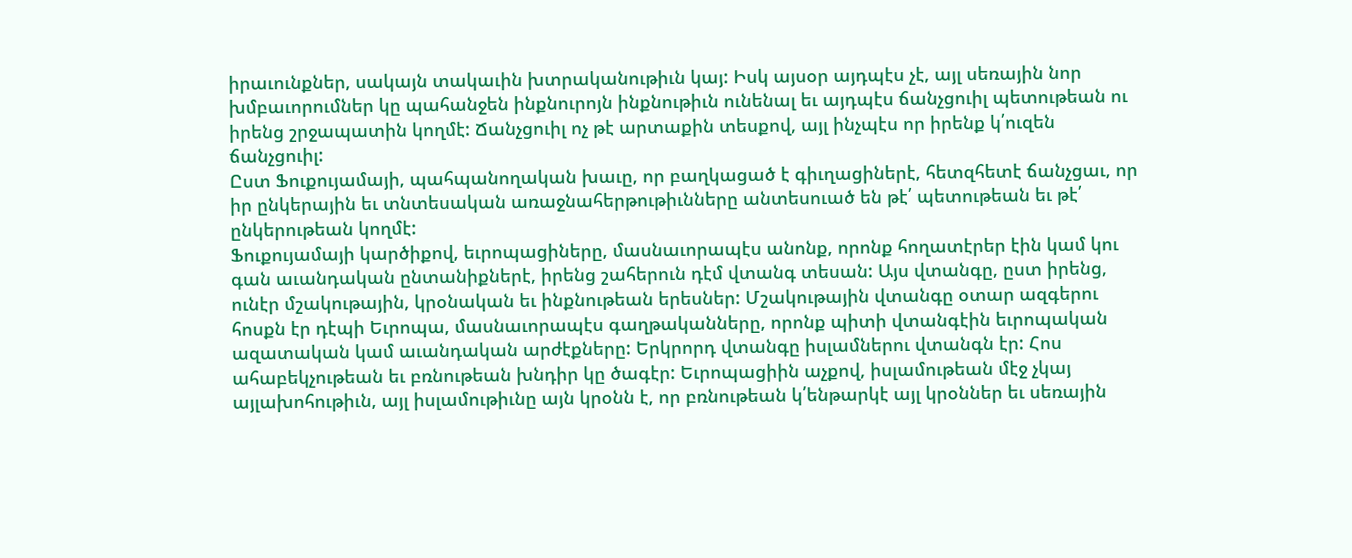իրաւունքներ, սակայն տակաւին խտրականութիւն կայ: Իսկ այսօր այդպէս չէ, այլ սեռային նոր խմբաւորումներ կը պահանջեն ինքնուրոյն ինքնութիւն ունենալ եւ այդպէս ճանչցուիլ պետութեան ու իրենց շրջապատին կողմէ: Ճանչցուիլ ոչ թէ արտաքին տեսքով, այլ ինչպէս որ իրենք կ՛ուզեն ճանչցուիլ:
Ըստ Ֆուքույամայի, պահպանողական խաւը, որ բաղկացած է գիւղացիներէ, հետզհետէ ճանչցաւ, որ իր ընկերային եւ տնտեսական առաջնահերթութիւնները անտեսուած են թէ՛ պետութեան եւ թէ՛ ընկերութեան կողմէ:
Ֆուքույամայի կարծիքով, եւրոպացիները, մասնաւորապէս անոնք, որոնք հողատէրեր էին կամ կու գան աւանդական ընտանիքներէ, իրենց շահերուն դէմ վտանգ տեսան: Այս վտանգը, ըստ իրենց, ունէր մշակութային, կրօնական եւ ինքնութեան երեսներ: Մշակութային վտանգը օտար ազգերու հոսքն էր դէպի Եւրոպա, մասնաւորապէս գաղթականները, որոնք պիտի վտանգէին եւրոպական ազատական կամ աւանդական արժէքները: Երկրորդ վտանգը իսլամներու վտանգն էր: Հոս ահաբեկչութեան եւ բռնութեան խնդիր կը ծագէր: Եւրոպացիին աչքով, իսլամութեան մէջ չկայ այլախոհութիւն, այլ իսլամութիւնը այն կրօնն է, որ բռնութեան կ՛ենթարկէ այլ կրօններ եւ սեռային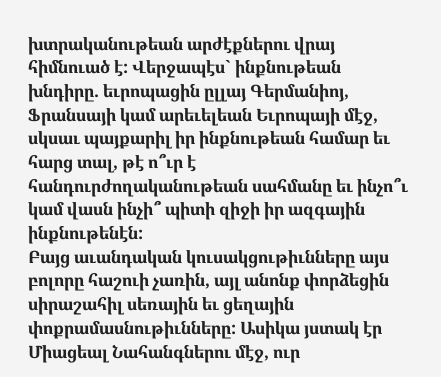խտրականութեան արժէքներու վրայ հիմնուած է: Վերջապէս` ինքնութեան խնդիրը. եւրոպացին ըլլայ Գերմանիոյ, Ֆրանսայի կամ արեւելեան Եւրոպայի մէջ, սկսաւ պայքարիլ իր ինքնութեան համար եւ հարց տալ, թէ ո՞ւր է հանդուրժողականութեան սահմանը եւ ինչո՞ւ կամ վասն ինչի՞ պիտի զիջի իր ազգային ինքնութենէն:
Բայց աւանդական կուսակցութիւնները այս բոլորը հաշուի չառին, այլ անոնք փորձեցին սիրաշահիլ սեռային եւ ցեղային փոքրամասնութիւնները: Ասիկա յստակ էր Միացեալ Նահանգներու մէջ, ուր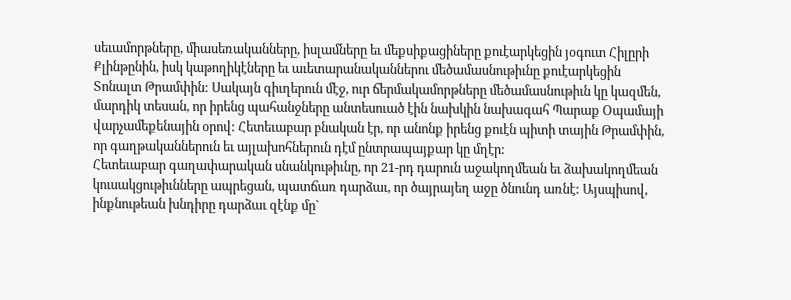սեւամորթները, միասեռականները, իսլամները եւ մեքսիքացիները քուէարկեցին յօգուտ Հիլըրի Քլինթընին, իսկ կաթողիկէները եւ աւետարանականներու մեծամասնութիւնը քուէարկեցին Տոնալտ Թրամփին: Սակայն գիւղերուն մէջ, ուր ճերմակամորթները մեծամասնութիւն կը կազմեն, մարդիկ տեսան, որ իրենց պահանջները անտեսուած էին նախկին նախագահ Պարաք Օպամայի վարչամեքենային օրով: Հետեւաբար բնական էր, որ անոնք իրենց քուէն պիտի տային Թրամփին, որ գաղթականներուն եւ այլախոհներուն դէմ ընտրապայքար կը մղէր:
Հետեւաբար գաղափարական սնանկութիւնը, որ 21-րդ դարուն աջակողմեան եւ ձախակողմեան կուսակցութիւնները ապրեցան, պատճառ դարձաւ, որ ծայրայեղ աջը ծնունդ առնէ: Այսպիսով, ինքնութեան խնդիրը դարձաւ զէնք մը`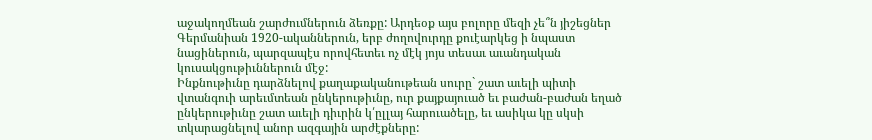աջակողմեան շարժումներուն ձեռքը: Արդեօք այս բոլորը մեզի չե՞ն յիշեցներ Գերմանիան 1920-ականներուն, երբ ժողովուրդը քուէարկեց ի նպաստ նացիներուն, պարզապէս որովհետեւ ոչ մէկ յոյս տեսաւ աւանդական կուսակցութիւններուն մէջ:
Ինքնութիւնը դարձնելով քաղաքականութեան սուրը` շատ աւելի պիտի վտանգուի արեւմտեան ընկերութիւնը, ուր քայքայուած եւ բաժան-բաժան եղած ընկերութիւնը շատ աւելի դիւրին կ՛ըլլայ հարուածելը, եւ ասիկա կը սկսի տկարացնելով անոր ազգային արժէքները: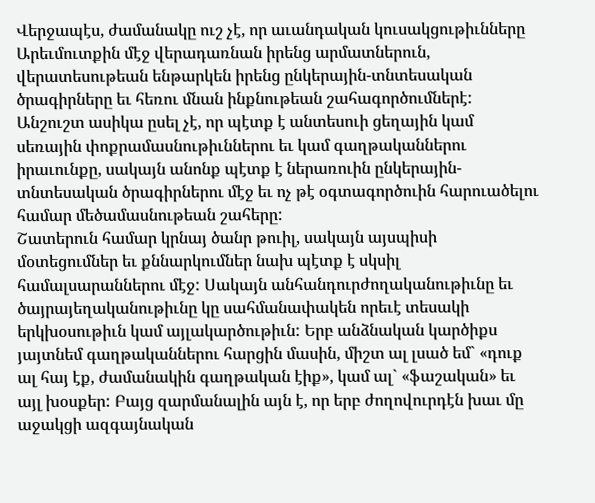Վերջապէս, ժամանակը ուշ չէ, որ աւանդական կուսակցութիւնները Արեւմուտքին մէջ վերադառնան իրենց արմատներուն, վերատեսութեան ենթարկեն իրենց ընկերային-տնտեսական ծրագիրները եւ հեռու մնան ինքնութեան շահագործումներէ: Անշուշտ ասիկա ըսել չէ, որ պէտք է անտեսուի ցեղային կամ սեռային փոքրամասնութիւններու եւ կամ գաղթականներու իրաւունքը, սակայն անոնք պէտք է ներառուին ընկերային-տնտեսական ծրագիրներու մէջ եւ ոչ թէ օգտագործուին հարուածելու համար մեծամասնութեան շահերը:
Շատերուն համար կրնայ ծանր թուիլ, սակայն այսպիսի մօտեցումներ եւ քննարկումներ նախ պէտք է սկսիլ համալսարաններու մէջ: Սակայն անհանդուրժողականութիւնը եւ ծայրայեղականութիւնը կը սահմանափակեն որեւէ տեսակի երկխօսութիւն կամ այլակարծութիւն: Երբ անձնական կարծիքս յայտնեմ գաղթականներու հարցին մասին, միշտ ալ լսած եմ` «դուք ալ հայ էք, ժամանակին գաղթական էիք», կամ ալ` «ֆաշական» եւ այլ խօսքեր: Բայց զարմանալին այն է, որ երբ ժողովուրդէն խաւ մը աջակցի ազգայնական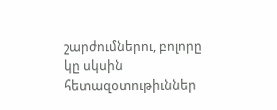շարժումներու, բոլորը կը սկսին հետազօտութիւններ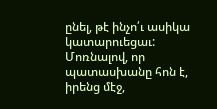ընել, թէ ինչո՛ւ ասիկա կատարուեցաւ: Մոռնալով, որ պատասխանը հոն է, իրենց մէջ,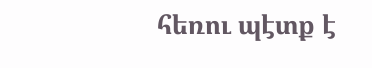հեռու պէտք է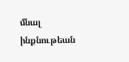մնալ ինքնութեան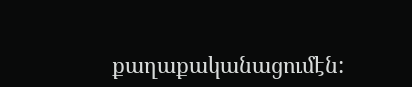քաղաքականացումէն: